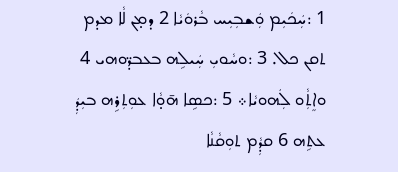1 :ܚܲܟܿܝܼܡ ܘܲܫܒܼܝܼܚ ܒܵܪܘܿܝܵܐ 2 ܕܡ̣ܢ ܠܵܐ ܡܕܡ ܬܩܢ ܟܠ. 3 :ܘܚܵܘܝܼ ܚܲܝܠܹܗ ܒܥܒܕ̈ܘܗܝ 4 ܘܐܸܬܼܵܘ ܠܲܗܘܝܵܐ܀ 5 :ܟܣܹܐ ܗ̄ܘ̣ܵܐ ܥܘܼܬܼܪܹܗ ܒܝܼܕܲ ܥܬܹܗ 6 ܩܕܼܵܡ ܬܘܼܩܵܢܵܐ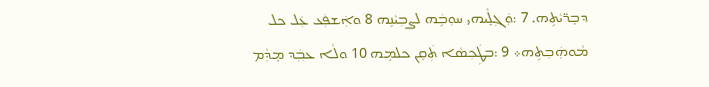ܕܒܸܪ̈ܝܵܬܹܗ. 7 :ܘܲܓܼܠ̣ܵܝܗܝ ܚܘܼܒܹܿܗ ܠܨܒܼܝܵܢܹܗ 8 ܘܐܲܫܦܲܥ ܥܲܠ ܟܠ ܡܵܘܗܲܒܼܬܹܗ܀ 9 :ܒܛܲܟܼܣܵܐ ܬܲܩܸܢ ܟܠܡܹܗ 10 ܘܠܵܐ ܥܒ݂ܲܕ ܡܸܕܼܵܡ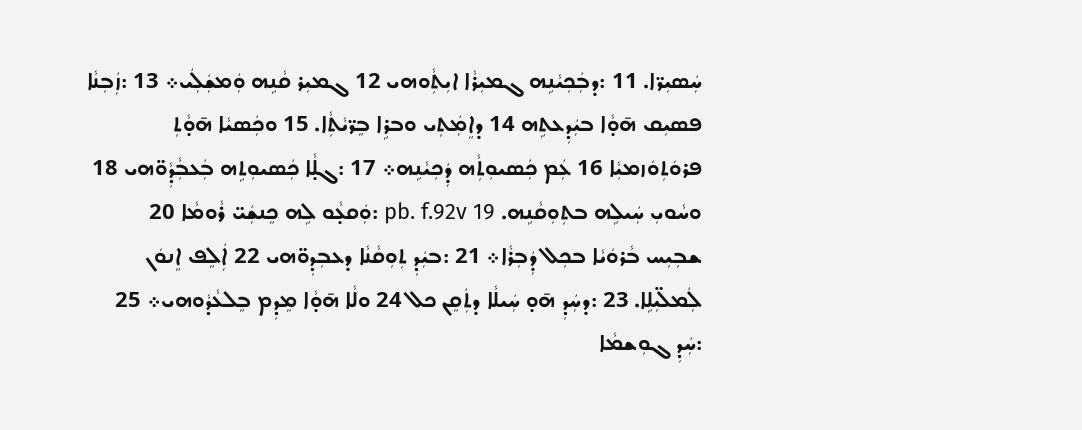ܚܲܣܝܼܪ̈ܐ. 11 :ܕܒܲܟܼܝܵܢܹܗ ܓܡܝܼܪܵܐ ܐܝܼܬܼܵܘܗܝ 12 ܓܡܝܼܪ ܩܵܢܹܗ ܘܲܡܫܲܠܲܝ܀ 13 :ܙܲܒܼܢܵܐ ܦܣܝܼܩ ܗ̄ܘ̣ܵܐ ܒܝܲܕܼܥܬܹܗ 14 ܕܐܸܡܲܬܼܝ ܘܒܪܹܐ ܒܸܪ̈ܝܵܬܼܵܐ. 15 ܘܟܲܣܝܵܐ ܗ̄ܘ̣ܵܬܼ ܦܪܘܿܬܼܘܿܙܡܝܼܵܐ 16 ܥܲܡ ܟܲܣܝܘܼܬܼܵܗ ܕܲܟܼܝܵܢܹܗ܀ 17 :ܓܠ̣ܵܐ ܟܲܣܝܘܼܬܹܗ ܒܲܥܒܼܵܕܼܵܘ̈ܗܝ 18 ܘܚܵܘܝܼ ܚܲܝܠܹܗ ܒܬܼܘܼܩܵܢܹܗ. pb. f.92v 19 :ܘܲܩܥ̣ܵܘ ܠܹܗ ܟܸܢܫܲܝ̈ ܪܵܘܡܵܐ 20 ܫܒܼܝܼܚ ܒܵܪܘܿܝܵܐ ܒܟܼܠ ܕܲܒܼܪܵܐ܀ 21 :ܒܝܲܕܼ ܬܼܘܼܩܵܢܵܐ ܕܥܒܼܕܼܘ̈ܗܝ 22 ܐܲܠܸܦ ܐܸܢܘܿܢ ܠܲܡܠ̈ܝܼܠܹܐ. 23 :ܕܚܲܕܼ ܗ̄ܘ̣ ܚܲܝܠܵܐ ܕܬܲܩܸܢ ܟܠ 24 ܘܠܵܐ ܗ̄ܘ̣ܵܐ ܡܸܕܼܡ ܒܸܠܥܵܕܵܘܗܝ܀ 25 :ܚܲܕܼ ܓܘܼܫܡܵܐ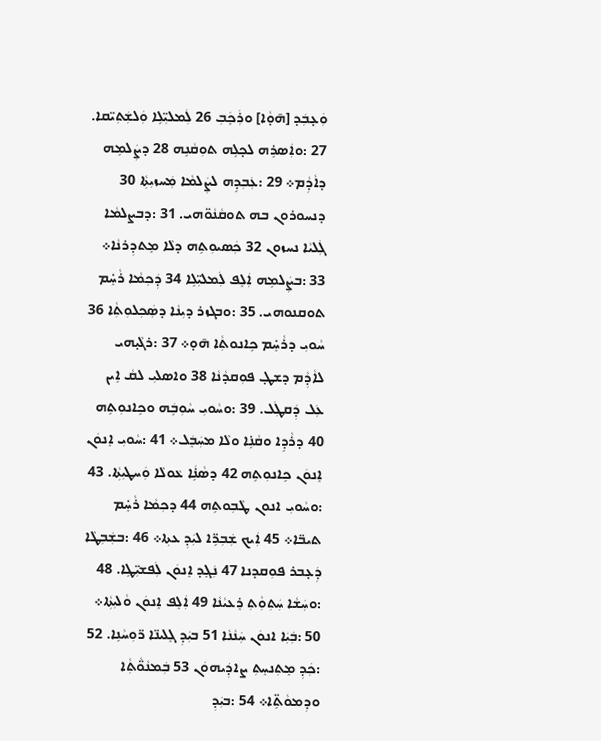ܘܲܥ̣ܒܲܕ [ܗ̄ܘ̣ܵܐ] ܘܪܲܟܸܿܒܼ 26 ܠܲܡܠܝܼ̈ܠܹܐ ܘܲܠܫܲܬܼܝ̈ܩܐ. 27 :ܘܐܲܣܪܹܗ ܠܟ̣ܠܹܗ ܬܘܼܩܵܢܹܗ 28 ܕܨܲܠܡܹܗ ܕܐܵܕܼܵܡ܀ 29 :ܥܲܒܼܕܹܗ ܠܨܲܠܡܵܐ ܡܲܚܙܝܼܬܼܵܐ 30 ܕܢܚܘܪܘܢ ܒܗ ܬܘܩܵܢܵܘ̈ܗܝ. 31 :ܕܒܨܠܡܵܐ ܓܲܠܝܵܐ ܢܚܙܘܢ 32 ܟܲܣܝܘܼܬܹܗ ܕܠܵܐ ܡܸܬܕܼܪܢܵܐ܀ 33 :ܒܨܲܠܡܹܗ ܐܲܠܸܦ ܠܲܡܠܝܼ̈ܠܹܐ 34 ܕܲܟܼܡܵܐ ܪܵܚܸ̇ܡ ܬܘܩܢܘܗܝ. 35 :ܘܒܓܙܪ ܕܝܼܢܵܐ ܕܣܲܟܼܠܘܼܬܼܵܐ 36 ܚܵܘܝܼ ܕܪܵܚܸ̇ܡ ܟܹܐܢܘܬܼܵܐ ܗ̄ܘ̣܀ 37 :ܪܓܵܝ̣ܗܝ ܠܐܵܕܼܵܡ ܕܫܛ̣ ܦܘܼܩܕܵܢܵܐ 38 ܘܐܣܠܝܼ ܠܩܵ ܐܹܝܢ ܥܲܠ ܕܲܩܛܲܠ. 39 :ܘܚܵܘܝܼ ܚܵܘܼܒܹܿܗ ܘܟܹܐܢܘܼܬܹܗ 40 ܕܪܵܕܹܐ ܘܩܵܢܹ̇ܐ ܘܠܵܐ ܡܚܲܒܸܿܠ܀ 41 :ܚܵܘܝܼ ܐܸܢܘܿܢ ܐܸܢܘܿܢ ܟܹܐܢܘܼܬܹܗ 42 ܕܣܵܢܹ̇ܿܐ ܥܵܘܠܵܐ ܘܲܚܛܝܼܬܼܵܐ. 43 :ܘܚܵܘܝܼ ܐܢܘܢ ܛܵܒܼܘܬܹܗ 44 ܕܟܼܡܵܐ ܪܵܚܸ̇ܡ ܬܝܒ̈ܐ܀ 45 ܐܲܝܟ ܫܲܒܼܪܹ̈ܐ ܠܝܲܕܼ ܥܬܼܐ܀ 46 :ܒܫܲܒܼܛܵܐ ܕܲܥ̣ܒܪ ܦܘܼܩܕܢܐ 47 ܢܲܓܸܕ ܐܸܢܘܿܢ ܠܲܦܫܝܼ̈ܛܹܐ. 48 :ܘܚܲܫܵܐ ܚܲܬܼܘܼܵܬܼ ܪܸܥܝܵܢܵܐ 49 ܐܲܠܸܦ ܐܸܢܘܿܢ ܘܵܠܝܼܬܼܵܐ܀ 50 :ܒܲܝܲܐ ܐܢܘܿܢ ܚܲܢܵܢܵܐ 51 ܒܝܲܕܼ ܓܸܠܝܢ̈ܐ ܪ̈ܘܼܚܵܢܹܐ. 52 :ܟܲܕܼ ܡܸܬܼܢܚܸܬܼ ܨܐܕܲܝܗܘܿܢ 53 ܒܲܡܢܵܘ̈ܵܬܼܵܐ ܘܕܼܡܘܵܬܹ̈ܐ܀ 54 :ܒܝܲܕܼ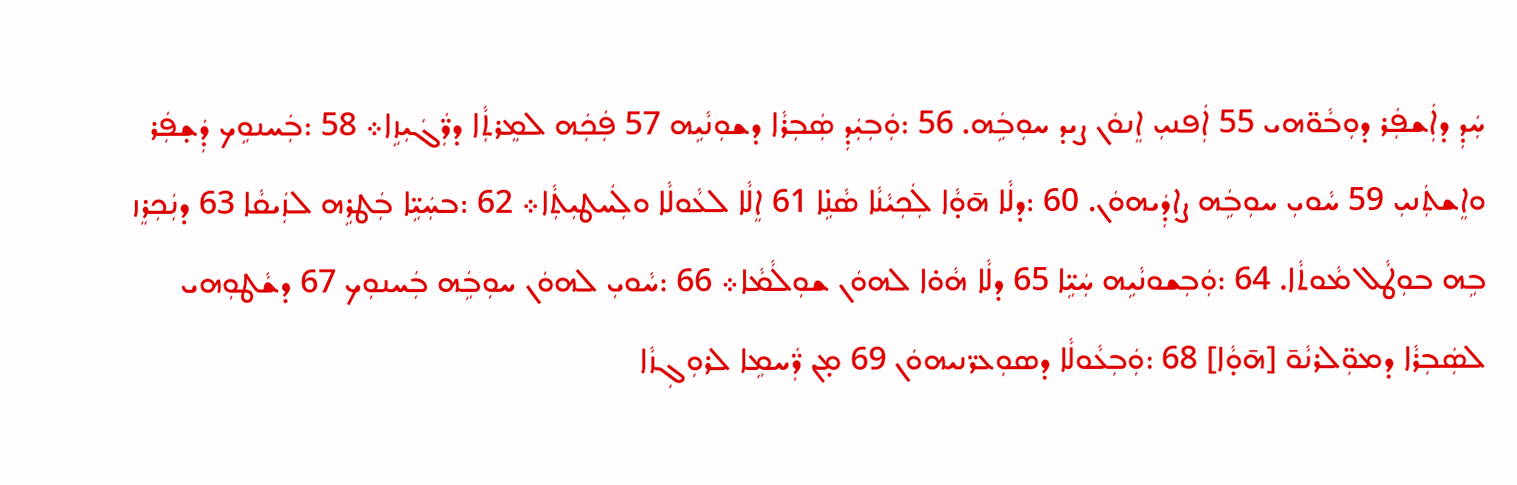ܚܲܕܼ ܕܐܲܫܦܲܪ ܕܘܼܒܵܘ̈ܗܝ 55 ܐܲܦܢܝܼ ܐܸܢܘܿܢ ܨܝܕ ܚܘܼܒܹܿܗ. 56 :ܘܲܒܼܝܲܕܼ ܣܲܒܼܪܵܐ ܕܫܘܼܢܵܝܹܗ 57 ܦܲܟܲܗ ܠܡܸܪܬܼܵܐ ܕܪ̈ܲܓܿܝܼܙܹܐ܀ 58 :ܒܲܚܢܘܹܟ ܕܲܫ̣ܦܲܪ ܘܐܸܫܬܲܢܝܼ 59 ܚܵܘܝܼ ܚܘܼܒܹܿܗ ܨܐܕܲܝܗܘܿܢ. 60 :ܕܠܵܐ ܗ̄ܘ̣ܵܐ ܠܲܟܼܝܵܢܵܐ ܣܵܢܹ̇ܐ 61 ܐܸܠܵܐ ܠܥܵܘܠܵܐ ܘܠܲܚܛܝܼܬܼܵܐ܀ 62 :ܒܚܲܝܹ̈ܐ ܒܲܛܪܹܗ ܠܙܲܝܩܵܐ 63 ܕܢܲܟܼܪܸܙ ܒܹܗ ܒܘܼܛܵܠ ܡܵܘܬܵܐ. 64 :ܘܲܒܼܫܘܢܵܝܹܗ ܚܲܝܹ̈ܐ 65 ܕܠܵܐ ܗܵܘ̇ܐ ܠܗܘܿܢ ܫܘܼܠܵܡܵܐ܀ 66 :ܚܵܘܝܼ ܠܗܘܿܢ ܚܘܼܒܹܿܗ ܒܲܚܢܘܼܟ 67 ܕܫܵܛܘܼܗܝ ܠܣܲܒܼܪܵܐ ܕܡܘܼ̈ܠܪܢܵܘ̄ [ܗ̄ܘ̣ܵܐ] 68 :ܘܲܒܼܥܵܘܠܵܐ ܕܣܘܼܥܪ̈ܢܝܗܘܿܢ 69 ܡ̣ܢ ܪ̈ܲܚܡܹܐ ܠܪܘܼܓܼܙܵܐ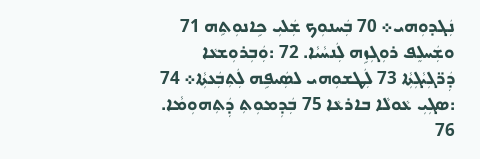ܢܲܓܕܘܼܗܝ܀ 70 ܒܲܚܢܘܼܟ ܫܲܠܝܼ ܟܹܐܢܘܼܬܹܗ 71 ܘܫܲܚܠܸܦ ܪܘܼܓܼܙܹܗ ܠܲܢܚܵܝܵܐ. 72 :ܘܲܒܼܪܘܼܫܥܵܐ ܕܲܪ̈ܓܼܝܵܓܼܬܼܵܐ 73 ܠܲܛܫܘܼܗܝ ܠܣܲܝܦܹܗ ܠܲܬܼܒܲܥܬܼܵܐ܀ 74 :ܣܓܼܝܼ ܥܵܘܠܵܐ ܒܐܪܥܵܐ 75 ܒܲܕܼܡܘܼܬܼ ܕܲܬܼܗܘܼܡܵܐ. 76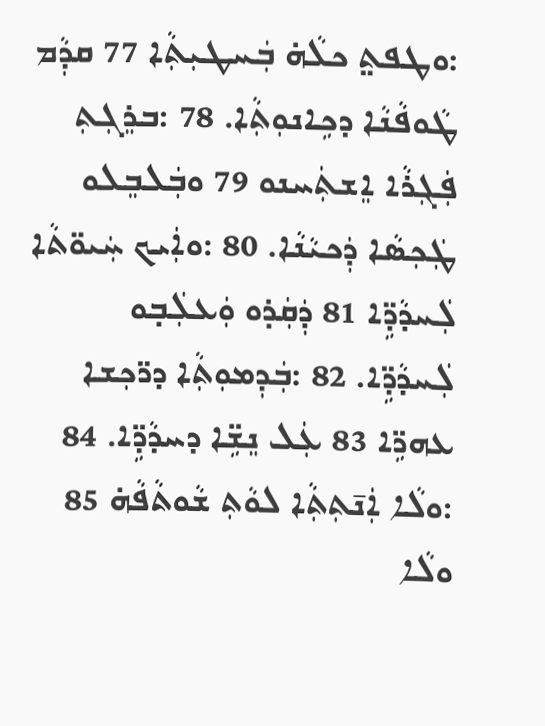:ܘܛܦܬ̤ ܟܠܵܗ̇ ܒܲܚܛܝܼܬܼܵܐ 77 ܩܕܼܵܡ ܛܵܘܦܵܢܵܐ ܕܟܹܐܢܘܼܬܼܵܐ. 78 :ܒܪܸܓܼܬܼ ܦܲܓܼܪܵܐ ܐܸܫܬܲܚܢܘ 79 ܘܒܲܠܒܸܠܘ ܛܲܟܼܣܵܐ ܕܲܟܝܵܢܵܐ. 80 :ܘܐܲܝܟ ܚܲܝܘ̈ܬܵܐ ܠܲܚܕܵܕܹ̈ܐ 81 ܕܲܩܲܪ̣ܘ ܘܲܥܠܲܒ̣ܘ ܠܲܚܕܵܕܹ̈ܐ. 82 :ܒܲܕܼܡܘܼܬܼܵܐ ܕܪ̈ܟܼܫܐ ܥܗܪܹ̈ܐ 83 ܥܲܠ ܢܸܫܹ̈ܐ ܕܚܕܵܕܹ̈ܐ. 84 :ܘܠܵܐ ܐܲܢ̄ܬܼܬܼܵܐ ܠܘܵܬܼ ܫܵܘܬܵܦܵܗ̇ 85 ܘܠܵܐ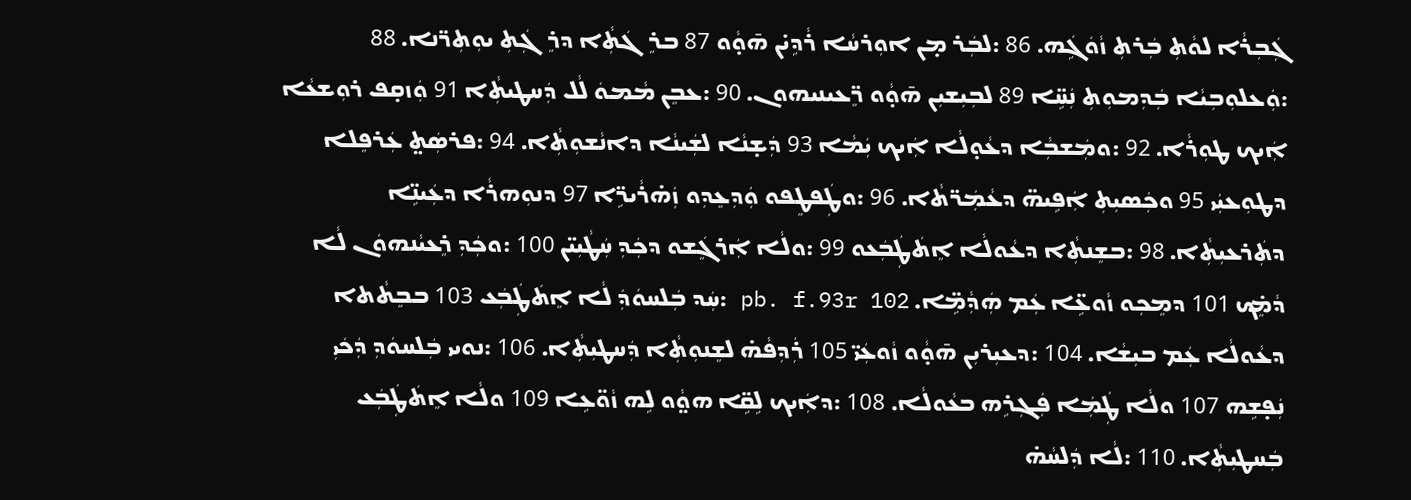ܓܲܒܼܪܵܐ ܠܘܵܬܼ ܒܲܪܬܼ ܙܵܘܿܓܹܿܗ. 86 :ܠܒܲܪ ܡ̣ܢ ܐܘܼܪܚܵܐ ܪܵܕܹܝ̇ܢ ܗ̄ܘ̣ܵܘ 87 ܒܪܸܓܿܬܼܵܐ ܕܪܸܓܲܬܼ ܝܘܼܬܼܪ̈ܢܐ. 88 :ܘܲܥܠܘܼܒܼܝܵܐ ܒܲܕܼܡܘܼܬܼ ܢܲܚܹ̈ܐ 89 ܠܒܼܝܼܫܝܼܢ ܗ̄ܘ̣ܵܘ ܪܸ̈ܥܝܢܝܗܘܢ. 90 :ܥܒܸܢ ܡܵܡܘܿ ܠܵܠ ܕܲܚܛܝܬܼܵܐ 91 ܘܲܙܩ̣ܦ ܪܘܼܫܥܵܐ ܐܲܝܟ ܛܘܼܪܵܐ. 92 :ܘܡܲܫܒܼܵܐ ܕܥܵܘ̣ܠܵܐ ܐܲܝܟ ܝܲܡܵܐ 93 ܕܲܫ̣ܢܵܐ ܠܫܲܝܢܵܐ ܕܐܢܵܫܘܼܬܼܵܐ. 94 :ܦܪܣܲܬ̤ ܥܲܪܦܸܠܐ ܕܛܘܼܥܝܲܝ 95 ܘܟܲܣܝܼܬܼ ܐܲܦܹܝܗ̈ ܕܥܵܡܲܪ̈ܬܵܐ. 96 :ܘܛܲܦܛܸܦܘ ܘܲܕܼܥܸܕܼܘ ܙܲܗ̇ܪܵܝܪܹ̈ܐ 97 ܕܢܘܼܗܪܵܐ ܕܥܲܝܢܹ̈ܐ ܕܬܲܪܥܝܼܬܼܵܐ. 98 :ܒܫܸܢܬܼܵܐ ܕܥܵܘܠܵܐ ܐܸܬܿܛܲܒܲܥܘ 99 :ܘܠܵܐ ܐܲܪܓܸܿܫܘ ܕܟܲܕܼ ܚܲܛܵܝܼܝ̈ܢ 100 :ܘܟܲܕܼ ܪܸܥܝܵܢܗܘܿܢ ܠܵܐ ܕܵܡܸ̇ܟ 101 ܕܡܸܟܼܘ ܙܵܘܥܹ̈ܐ ܥܲܡ ܗܲܕܼܵܡܹ̈ܐ. pb. f.93r 102 :ܚܲܕ ܒܲܠܚܘܿܕܲ ܠܵܐ ܐܸܬܿܛܲܒܲܥ 103 ܒܒܸܬܵܬܐ ܕܥܵܘܠܵܐ ܥܲܡ ܒܝܼܫܵܐ. 104 :ܕܥܝܼܪܝܼܢ ܗ̄ܘ̣ܵܘ ܙܵܘܥܲܝ̈ 105 ܪܲܕܼܦܵܗ̇ ܠܫܸܢܘܼܬܼܵܐ ܕܲܚܛܝܼܬܼܵܐ. 106 :ܢܘܝܝ ܒܲܠܚܘܿܕܼ ܕܲܟܿܝܼ ܢܲܦ̣ܫܹܗ 107 ܘܠܵܐ ܛܲܡܲܐ ܦܲܓܼܪܹܗ ܒܥܵܘܠܵܐ. 108 :ܕܐܲܝܟ ܠܹܩܹ̈ܐ ܗܘ̤ܵܘ ܠܹܗ ܙܵܘ̈ܥܹܐ 109 ܘܠܵܐ ܐܸܬܿܛܲܒܲܥ ܒܲܚܛܝܼܬܼܵܐ. 110 :ܠܵܐ ܕܲܠܚܵܗ̇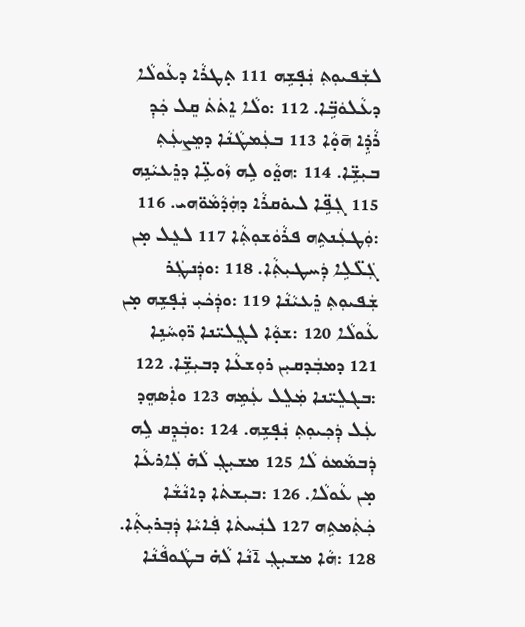ܠܫܲܦܝܘܼܬܼ ܢܲܦ̣ܫܹܗ 111 ܬ̣ܛܪܵܐ ܕܥܵܘܠܵܐ ܕܥܵܠܘܿܒܹ̈ܐ. 112 :ܘܠܵܐ ܐܸܬܿܬܿ ܩܸܠ ܟܲܕܼ ܪܵܕܹ̇ܐ ܗ̄ܘ̣ܵܐ 113 ܒܥܲܡܛܵܢܵܐ ܕܡܸܨܥܲܬܼ ܒܝܼܫܹ̈ܐ. 114 :ܗܘ̤ܵܘ ܠܹܗ ܙܵܘܥܹ̈ܐ ܕܪܸܥܝܵܢܹܗ 115 ܓܼܦܹ̈ܐ ܠܝܘ̇ܩܪܵܐ ܕܗܲܕܵܡܵܘ̈ܗܝ. 116 :ܘܲܛܥܲܢܬܹܗ ܦܪܵܘܿܫܘܼܬܼܵܐ 117 ܠܥܸܠ ܡ̣ܢ ܓܲܠ̈ܠܹܐ ܕܲܚܛܝܼܬܼܵܐ. 118 :ܘܕܲܢܛܲܪ ܫܲܦܝܘܼܬܼ ܪܸܥܝܵܢܵܐ 119 :ܘܕܲܟܿܝܼ ܢܲܦ̣ܫܹܗ ܡ̣ܢ ܥܵܘܠܵܐ 120 :ܫܘ̣ܵܐ ܠܓܸܠܝ̈ܢܐ ܪ̈ܘܼܚܵܢܹܐ 121 ܕܡܒܲܕܩܝܼܢ ܪܘܼܫܥܵܐ ܕܒܝܼܫܹ̈ܐ. 122 :ܒܓܠܸܝ̈ܢܐ ܡܲܠܸܠ ܥܲܡܹܗ 123 ܘܐܲܣܗܸܕ ܥܲܠ ܕܲܟܼܝܘܼܬܼ ܢܲܦ̣ܫܹܗ. 124 :ܘܒܲܕܸܩ ܠܹܗ ܕܲܒܡܵܡܘܿ ܠܵܐ 125 ܡܫܝܼܓܼ ܠܵܗ̇ ܠܲܐܪܥܵܐ ܡ̣ܢ ܥܵܘܠܵܐ. 126 :ܒܝܼܫܬܿܐ ܕܐܢܵܫܵܐ ܟܲܬܲܡܬܹܗ 127 ܠܢܲܚܬܿܐ ܦܲܐܝܵܐ ܕܲܒܼܪܝܼܬܼܵܐ. 128 :ܗܵܐ ܡܫܝܼܓܼ ܐ̄ܢܵܐ ܠܵܗ̇ ܒܛܵܘܦܵܢܵܐ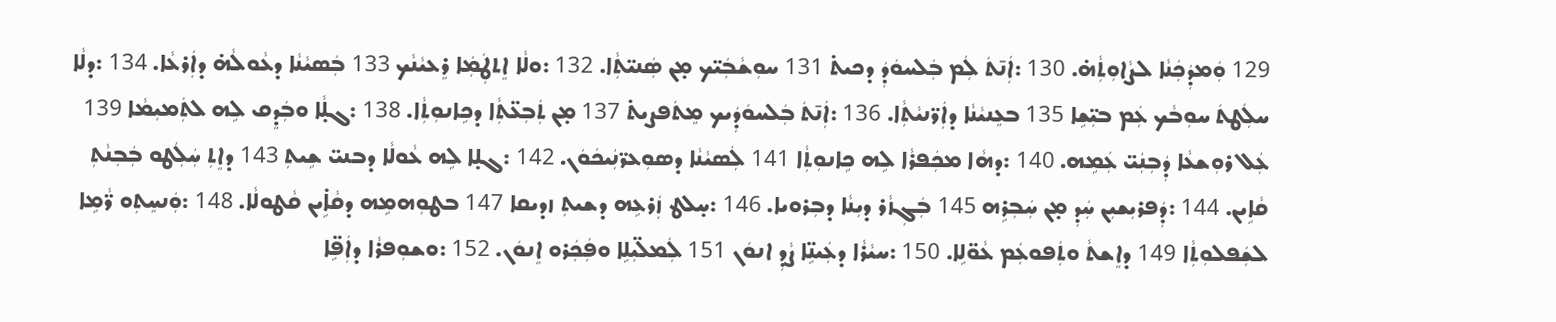129 ܘܲܡܕܲܟܲܢܵܐ ܠܨܵܐܘܼܬܼܵܗ̇. 130 :ܐܲܢ̄ܬܿ ܠܲܡ ܒܲܠܚܘܿܕܲ ܕܟܝܬ̇ 131 ܚܘܼܫܵܒܲܝ̈ܟ ܡ̣ܢ ܣܲܢܝ̈ܬܼܵܐ. 132 :ܘܠܵܐ ܐܸܬܛܲܡܲܐ ܪܸܥܝܵܢܵܟ 133 ܒܲܣܝܵܢܵܐ ܕܥܵܘܠܵܗ̇ ܕܐܲܪܥܵܐ. 134 :ܕܠܵܐ ܚܠܲܛܬܿ ܚܘܼܒܵܟ ܥܲܡ ܒܝܼ̈ܫܹܐ 135 ܒܥܸܢܝܵܢܵܐ ܕܐܲܪ̈ܢܝܵܬܼܵܐ. 136 :ܐܲܢ̄ܬܿ ܒܲܠܚܘܿܕܲܝܟ ܡܸܬܿܦܨܝܬ̇ 137 ܡ̣ܢ ܬܲܒܼܥ̈ܬܼܵܐ ܕܟܹܐܢܘܼܬܼܵܐ. 138 :ܓܠ̣ܵܐ ܘܒܲܕܸܩ ܠܹܗ ܠܬܲܡܝܼܡܵܐ 139 ܥܲܠ ܪܘܼܫܥܵܐ ܕܲܒܼܢܲܝ̈ ܥܲܡܹܗ. 140 :ܕܗܵܐ ܡܟܲܦܪܵܐ ܠܹܗ ܟܹܐܢܘܼܬܼܵܐ 141 ܠܲܣܝܵܢܵܐ ܕܣܘܼܥܪ̈ܢܲܝܟܿܘܿܢ. 142 :ܓܠ̣ܐ ܠܹܗ ܥܵܘܠܵܐ ܕܒܢܝ̈ ܫܹܝܬܼ 143 ܕܐܸܬܼ ܚܲܠܲܛܘ ܒܲܒܼܢܵܬܼ ܩܵܐܹܝܢ. 144 :ܕܲܦܪܝܼܫܝܼܢ ܚܲܕܼ ܡ̣ܢ ܚܲܒܼܪܹܗ 145 ܒܲܓܼܙܵܪ ܕܝܼܢܵܐ ܕܒܼܪܘܝܐ. 146 :ܚ̣ܠܛ ܙܲܪܥܹܗ ܕܫܝܬܼ ܙܕܝܩܐ 147 ܒܛܘܼܗܡܹܗ ܕܩܵܐܹ̇ܝܢ ܩܵܛܘܠܵܐ. 148 :ܘܲܢܚܸܬܼܘ ܪ̈ܵܡܹܐ ܠܫܲܦܠܘܼܬܼܵܐ 149 ܕܐܸܫܬܵ ܘܬܲܦܘܥܲܡ ܥܵܘ̈ܠܹܐ. 150 :ܚܝܵܪܵܐ ܕܥܲܝܢܹ̈ܐ ܨܵܕܼ ܐܢܘܿܢ 151 ܠܲܡܠ̈ܝܼܠܹܐ ܘܦܲܟܲܪܘ ܐܸܢܘܿܢ. 152 :ܘܫܘܼܦܪܵܐ ܕܐܲܦܹ̈ܐ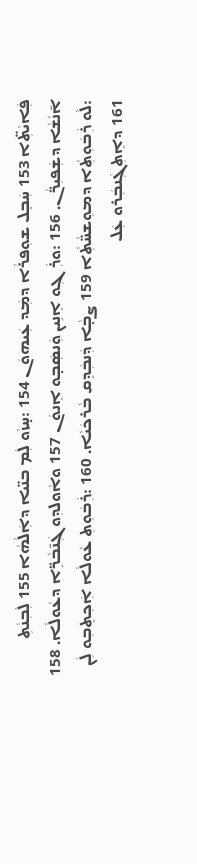ܦܲܐܝܵܬܼ̈ܐ 153 ܚܲܒܸܠ ܫܘܼܦܪܵܐ ܕܡܲܕ ܥܲܝܗܘܿܢ 154 :ܚ̣ܙܵܘ ܠܲܡ ܒܢ̈ܝܐ ܕܐܲܠܵܗܵܐ 155 ܠܲܒܼܢܵܬܼ ܐ̄ܢܵܫܵܐ ܕܫܲܦܝܼܪ̈ܵܢ. 156 :ܘܪܲܓܼܘ ܐܸܢܹܝܢ ܘܲܢܣܲܒ̣ܘ ܐܸܢܘܿܢ 157 ܘܐܵܘܠܕܼܘ ܓܲܢ̄ܒܵܪܹ̈ܐ ܕܥܵܘܠܵܐ. 158 :ܠܵܘ ܪܲܒܿܘܼܬܼܵܐ ܕܡܘܼܫܚ̈ܵܬܼܵܐ 159 ܨܒ̣ܵܐ ܕܲܢܒܲܕܸܩ ܒܵܪܟܿܝܵܐ. 160 :ܪܲܒܿܘܼܬܼ ܥܵܘܠܵܐ ܐܲܟܼܬܸܒܼܘ ܠܲܢ 161 ܕܐܸܬܼܓܲܢܒܲܪܘ ܥܲܠ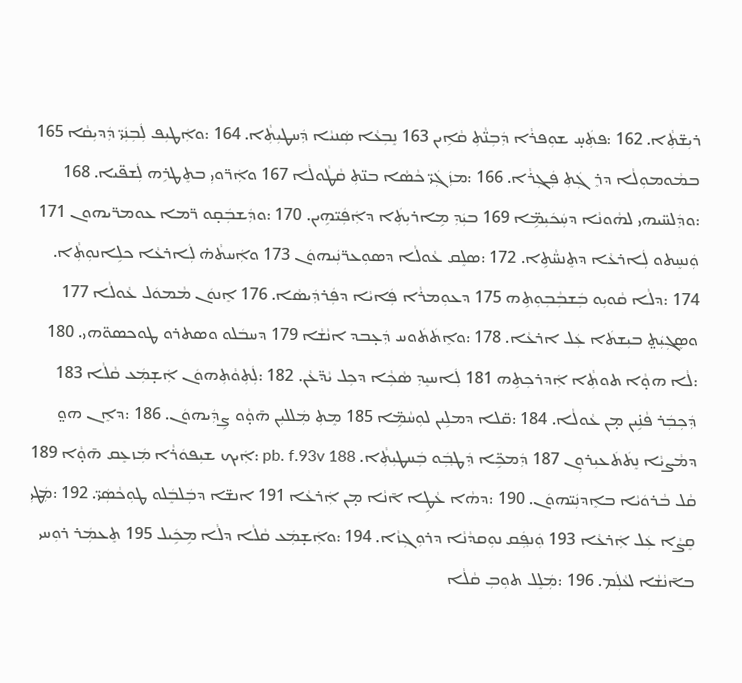ܪܝܼܫ̈ܬܼܵܐ. 162 :ܦܬܲܚ̣ ܫܘܼܦܪܵܐ ܕܲܒܼܢ̈ܵܬܼ ܩܵܐܹܝܢ 163 ܢܸܒܼܥܵܐ ܣܲܢܝܵܐ ܕܲܚܛܝܼܬܼܵܐ. 164 :ܘܐܲܛܝܼܦ ܠܲܒܼܢܲܝ̈ ܕܲܕܝܼܩܵܐ 165 ܒܡܵܘܡܘܼܠܵܐ ܕܪܸܓܲܬܼ ܦܲܓܼܪܵܐ. 166 :ܡܙܲܓܲܝ̈ ܟܵܣܵܐ ܒܢ̈ܬܼ ܩܵܛܵܘܠܵܐ 167 ܘܐܲܪ̈ܘܝܼ ܒܬܸܛܪܹܗ ܠܲܫܦ̈ܝܐ. 168 :ܘܕܲܠܚ̈ܝܗܝ ܠܗܵܘܢܵܐ ܕܚܲܟܿܝܼܡܹ̈ܐ 169 ܒܝܲܕܼ ܡܹܐܪܝܼܬܲܐ ܕܐܲܦܲܝ̈ܗܹܝܢ. 170 :ܘܕܲܫܒܲܩ̣ܘ ܪ̈ܡܐ ܥܘܡܪ̈ܝܗܘܢ 171 ܘܲܢܚܸܬܘ ܠܲܐܪܥܵܐ ܕܬܸܢܚ̈ܵܬܹܐ. 172 :ܣܠܸܩ ܥܵܘܠܵܐ ܕܣܘܼܥܪ̈ܢܲܝܗܘܿܢ 173 ܘܐܲܚܬܵܗ̇ ܠܲܐܪܥܵܐ ܟܠܹܐܢܘܼܬܼܵܐ. 174 :ܕܠܵܐ ܩܵܘܝܼܘ ܒܲܫܒܼܵܒܼܘܼܬܹܗ 175 ܕܥܘܼܡܪܵܐ ܦܲܐܝܵܐ ܕܦܲܪܕܲܝܣܵܐ. 176 ܐܸܢܘܿܢ ܡܵܡܘܿܠ ܥܵܘܠܵܐ 177 ܘܣܸܓܼܝܲܬ̤ ܒܝܼܫܬܿܐ ܥܲܠ ܐܪܥܵܐ. 178 :ܘܐܸܬܿܬܿܘܚ ܕܲܥ̣ܒܕ ܐܢܵܫܵܐ 179 ܕܚܒܿܠܘ ܘܣܬܪܘ ܛܘܟܣܘ̈ܗܝ. 180 :ܠܵܐ ܗܘ̣ܵܐ ܬܘܬܼܵܐ ܐܲܕܪܟܼܬܹܗ 181 ܠܲܐܚܝܸܕܼ ܣܵܟܼܵܐ ܕܟܼܠ ܝܵܕ̈ܥܵܢ. 182 :ܠܲܬܼܘܵܬܼܗܘܿܢ ܐܲܫ̣ܡܲܥ ܩܵܠܵܐ 183 ܕܲܟܼܒܲܪ ܦܵܢܹ̇ܝܢ ܡ̣ܢ ܥܵܘܠܵܐ. 184 :ܩ̈ܠܐ ܕܡܠܹܝܢ ܠܘܼܚܵܡܹ̈ܐ 185 ܡܸܬܼ ܡܲܠܠܝܼܢ ܗ̄ܘ̣ܵܘ ܨܹܕܲܝܗܘܿܢ. 186 :ܕܐܸܢ ܗܘ̤ ܕܡܵܨܝܵܐ ܢܸܬܿܬܿܥܝܼܪܘܼܢ 187 ܕܲܡܟܹ̈ܐ ܕܲܛܒ݂ܲܘ ܒܲܚܛܝܼܬܼܵܐ. pb. f.93v 188 :ܐܲܝܟ ܫܝܼܦܘܿܪܵܐ ܡܲܙܥܸܩ ܗ̄ܘ̣ܵܐ 189 ܩܵܠ ܒܵܪܘܿܝܵܐ ܒܐܸܕܢܲܝ̈ܗܘܿܢ. 190 :ܕܗܵܐ ܥܵܛܹܐ ܐ̄ܢܵܐ ܡ̣ܢ ܐܲܪܥܵܐ 191 ܐܢܫ̈ܐ ܕܒܲܠܒܸܿܠܘ ܛܘܼܟܵܣܲܝ̈. 192 :ܡܲܛܝܼ ܩܸܨܵܐ ܥܲܠ ܐܲܪܥܵܐ 193 ܘܲܢܦ݂ܲܩ ܢܘܼܩܕܵܢܵܐ ܕܪܘܼܓܼܙܵܐ. 194 :ܘܐܲܫ̣ܡܲܥ ܩܵܠܵܐ ܕܠܵܐ ܡܹܟܹܿܝܠ 195 ܬܸܥܡܲܪ ܪܘܼܚܝ ܒܐ̄ܢܵܫܵܐ ܠܥܵܠܲܡ. 196 :ܡܲܠܸܠ ܬܘܼܒܼ ܩܵܠܵܐ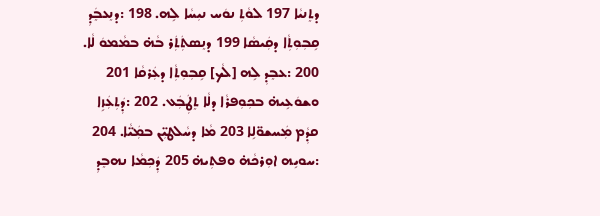ܕܬܸܢܝܵܐ 197 ܠܘܵܬܼ ܢܘܿܚ ܢܝܼܚܵܐ ܠܹܗ. 198 :ܕܢܸܥܒܸܿܕܼ ܩܹܒܼܘܼܬܼܵܐ ܕܩܲܝܣܵܐ 199 ܕܢܸܣܬܲܬܲܪ ܒܵܗ̇ ܒܡܵܡܘܿ ܠܵܐ. 200 :ܥܒܸܕܼ ܠܹܗ [ܠܵܟ] ܩܹܒܼܘܼܬܼܵܐ ܕܥܲܪܩܵܐ 201 ܘܫܘܿܥܹܝܗ̇ ܒܟܼܘܼܦܪܵܐ ܕܠܵܐ ܬܸܛܲܒܲܥ. 202 :ܕܲܬܼܥܲܙܹܐ ܩܕܼܵܡ ܡܲܚܫܘ̈ܠܹܐ 203 ܡܵܐ ܕܚܵܠܛܝܼ̈ܢ ܒܡܲܝ̈ܵܐ. 204 :ܚܘܝܹܗ ܐܘܼܪܟܵܗ̇ ܘܦܬܼܝܗ̇ 205 ܕܲܟܼܡܵܐ ܢܗܒܸܕܼ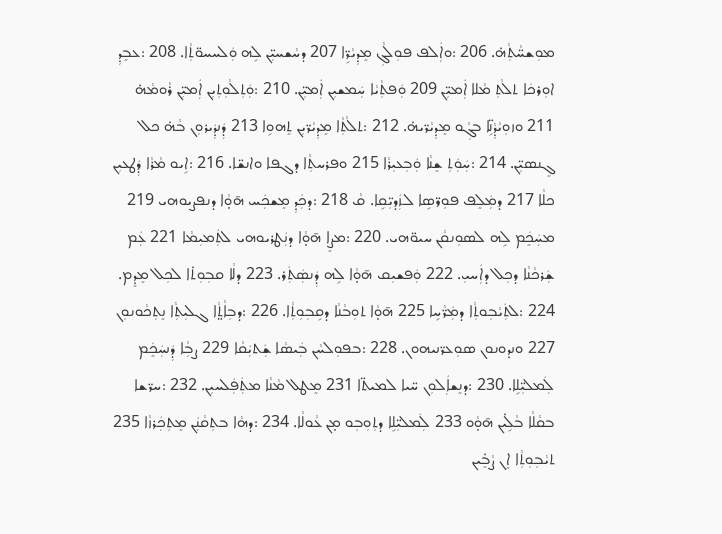ܡܘܼܫܚ̈ܵܬܼܵܗ̇. 206 :ܘܐܲܠܦ ܦܘܼܠܵܓܼ ܡܸܕܼܝܵܪܹ̈ܐ 207 ܕܚܵܫܚܝܼ̈ܢ ܠܹܗ ܘܲܠܚܚܘ̈ܬܼܵܐ. 208 :ܥܒܸܕܼ ܐܘܼܪܟܿܐ ܬܠܵܬܼ ܡܵܠܐ ܐܲܡܝܼ̈ܢ 209 ܘܲܦܬܼܵܝܵܐ ܚܲܡܫܝܼܢ ܐܲܡܝܼ̈ܢ. 210 :ܘܲܬܼܠܵܘܼܬܼܝܼܢ ܐܲܡܝܼ̈ܢ ܪܵܘܡܵܗ̇ 211 ܘܙܘܼܝܵܕܼܵܢܹ̈ܐ ܒܓܼܵܘ ܡܸܕܼܝܵܪ̈ܝܗ̇. 212 :ܬܠܵܬܼܵܐ ܡܸܕܼܝܵܪ̈ܝܼܢ ܬܸܗܘܹܐ 213 ܕܲܢܕܲܝܪܘܼܢ ܒܵܗ̇ ܟܠ ܓܸܢܣܝܼ̈ܢ. 214 :ܚܲܘܲܬܼ ܫܸܢܵܐ ܘܲܒܼܥܝܼܪܵܐ 215 ܘܦܪܚܬܼܵܐ ܕܓܦܐ ܘܐܢܫ̈ܐ. 216 :ܐܹܝܘ ܡܵܪܵܐ ܕܲܛܥܝܼܢ ܟܠܵܐ 217 ܕܡܲܠܸܦ ܦܘܼܪ̈ܣܹܐ ܠܙܲܕܝܼ̈ܩܹܐ. ܩܵ 218 :ܕܟܲܕܼ ܡܸܫܟܲܚ ܗ̄ܘ̣ܵܐ ܕܢܦܨܝܘܗܝ 219 ܡܚܲܟܸܿܡ ܠܹܗ ܠܣܘܼܢܩܵܢ ܚܝܘ̈ܗܝ. 220 :ܡܨܸܐ ܗ̄ܘ̣ܵܐ ܕܢܲܛܪܝܘܗܝ ܠܬܲܡܝܼܡܵܐ 221 ܥܲܡ ܫܲܪܟܵܢܵܐ ܕܟܼܠ ܕܐܲܚܝܼ. 222 ܘܲܦܫܝܼܩ ܗ̄ܘ̣ܵܐ ܠܹܗ ܕܲܢܣܲܬܲܪ. 223 ܕܠܵܐ ܩܒܼܘܼܬ̇ܐ ܠܟܼܠ ܡܸܕܸܡ. 224 :ܠܬܲܝܵܒܼܘܬܼܵܐ ܕܡܲܪ̈ܵܚܹܐ 225 ܗ̄ܘ̣ܵܐ ܬܘܼܒܵܢܵܐ ܕܩܹܒܼܘܼܬܼܵܐ. 226 :ܕܒܼܐܵܬ̤ܵܐ ܓܠܝܼܬܼܵܐ ܢܸܬܼܟܵܘܢܘܼܢ 227 ܘܢܕܘܢܘܢ ܣܘܼܥܪ̈ܢܝܗܘܢ. 228 :ܒܦܘܼܠܚܵܢ ܒܲܝܣܵܐ ܫܲܬܝܲܩܵܐ 229 ܨܒܼܵܐ ܕܲܢܚܲܟܸܿܡ ܠܲܡܠܝܼ̈ܠܹܐ. 230 :ܕܢܸܫܐܲܠܘܼܢ ܚ̈ܝܐ ܠܡܝܬ̈ܐ 231 ܡܸܛܠ ܡܵܢܵܐ ܡܬܲܦܲܠܚܝܼܢ. 232 :ܚܪ̈ܫܐ ܒܩܵܠܵܐ ܒܵܠܹ̇ܝܢ ܗ̄ܘ̣ܵܘ 233 ܠܲܡܠܝܼ̈ܠܹܐ ܕܬܼܘܼܒܼܘ ܡ̣ܢ ܥܵܘܠܵܐ. 234 :ܕܗܵܐ ܒܬܼܩܵܢܲܢ ܡܸܬܼܟܲܪܙܵܐ 235 ܬܝܵܒܼܘܼܬܼܵܐ ܐܸܢ ܨܵܒܸ̇ܝܢ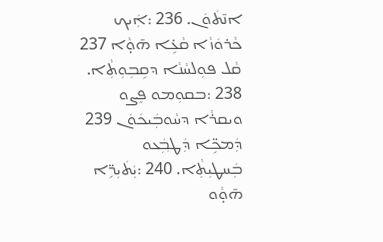ܐܢ̄ܬܿܘܿܢ. 236 :ܐܲܝܟ ܟܵܪܘܿܙܵܐ ܩܵܥܹ̇ܐ ܗ̄ܘ̣ܵܐ 237 ܩܵܠ ܦܘܼܠܚܵܢܵܐ ܕܩܹܒܼܘܼܬܼܵܐ. 238 :ܒܩܘܼܡܘ ܦܸܨܘ ܘܝܩܪܵܐ ܕܚܵܘܒܲܝܟܿܘܿܢ 239 ܕܲܡܟܹ̈ܐ ܕܲܛܒ݂ܲܥܘ ܒܲܚܛܝܼܬܼܵܐ. 240 :ܝܲܬܿܝܼܪܹ̈ܐ ܗ̄ܘ̣ܵܘ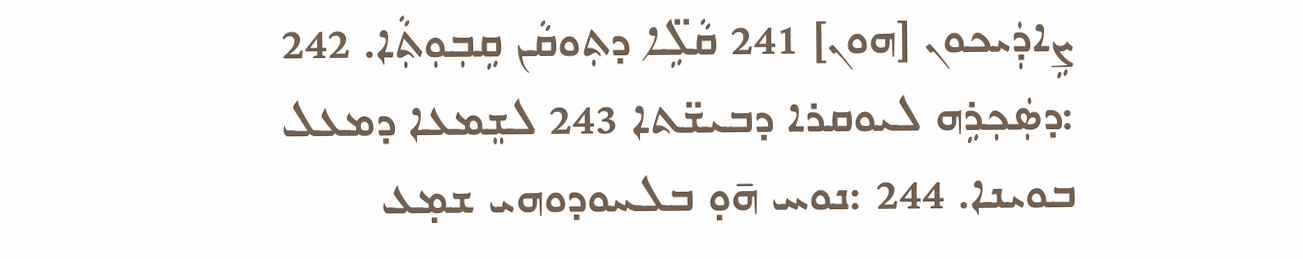ܨܹܐܕܲܝܟܘܢ [ܗܘܢ] 241 ܩܵܠܹ̈ܐ ܕܬܼܘܩܵܢ ܩܹܒܼܘܼܬܼܵܐ. 242 :ܕܣܲܟܼܪܹܗ ܠܝܘܩܪܐ ܕܒܝܫ̈ܬܐ 243 ܠܫܸܡܥܐ ܕܡܥܠ ܒܘܝܢܐ. 244 :ܢܘܚ ܗ̄ܘ̣ ܒܠܚܘܕܘܗܝ ܫܡ̣ܥ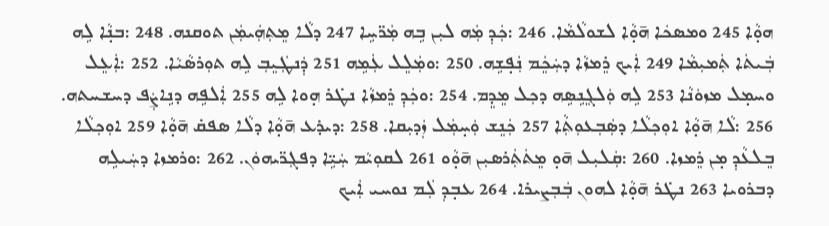ܗܘ̣ܵܐ 245 ܘܡܣܟܿܐ ܗ̄ܘ̣ܵܐ ܠܫܘܠܵܡܵܐ. 246 :ܟܲܕܼ ܡܲܗ ܠܝܼܢ ܒܹܗ ܡܲܪ̈ܚܹܐ 247 ܕܠܵܐ ܡܸܬܼܗܲܝܡܲܢ ܬܘܩܢܗ. 248 :ܒܢ̣ܵܐ ܠܹܗ ܒܲܝܬܿܐ ܬܲܡܝܼܡܵܐ 249 ܐܲܝܟ ܪܸܡܙܵܐ ܕܚܲܟܸܿܡ ܢܲܦ̣ܫܹܗ. 250 :ܘܡܲܠܸܠ ܥܲܡܹܗ 251 ܕܲܢܛܲܝܸܒܼ ܠܹܗ ܬܘܼܪܣܵܝܵܐ. 252 :ܐܲܥܸܠ ܘܚܡ̣ܠ ܡܙܘܿܢܵܐ 253 ܠܹܗ ܘܲܠܓܸܢܹܣܹܗ ܕܟܼܠ ܡܸܕܸܡ. 254 :ܘܟܲܕܼ ܪܸܡܙܵܐ ܢܛ̇ܪ ܗ̣ܘܐ ܠܹܗ 255 ܐܲܠܦܹܗ ܕܢܹܐܨܲܦ ܕܚܫܚܬܗ. 256 :ܠܵܐ ܗ̄ܘ̣ܵܐ ܐܘܼܟܼܠܵܐ ܕܣܲܒܼܥܘܼܬܼܵܐ 257 ܟܲܢܸܫ ܘܲܚ̣ܡܲܠ ܙܲܕܝܼܩܐ. 258 :ܕܝܕ̇ܥ ܗ̄ܘ̣ܵܐ ܕܠܵܐ ܣܦܩ̇ ܗ̄ܘ̣ܵܐ 259 ܐܘܼܟܼܠܵܐ ܒܸܠܥܵܕܼ ܡ̣ܢ ܪܸܡܙܐ. 260 :ܩܲܠܝܼܠ ܗ̄ܘ̣ ܡܸܬܿܬܲܪܣܝܼܢ ܗ̄ܘ̣ܵܘ 261 ܠܩܘܼܝܵܡ ܚܲܝܹ̈ܐ ܕܦܓܼܪ̈ܝܗܘܿܢ. 262 :ܘܪܡܙܐ ܕܚܲܝܠܹܗ ܕܒܪܘܝܐ 263 ܢܛ̇ܪ ܗ̄ܘ̣ܵܐ ܠܗܘܢ ܒܲܒܼܨܝܪܐ. 264 ܥܒ̣ܕܼ ܠܲܡ ܢܘܚܝ ܐܲܝܟ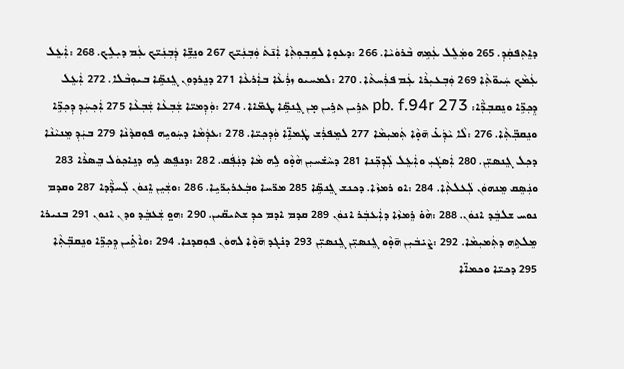ܕܐܸܬܼܦܩܲܕܼ. 265 ܘܡܲܠܸܠ ܥܲܡܹܗ ܒܵܪܘܿܝܵܐ. 266 :ܕܥܘ̣ܐ ܠܩܹܒܼܘܼܬܼܵܐ ܐܲܢ̄ܬܿ ܘܲܒܼܢܲܝ̈ܟ 267 ܘܢܸܫܹ̈ܐ ܕܲܒܼܢܲܝ̈ܟ ܥܲܡ ܕܝܼܠܹܟ. 268 :ܐܲܥܸܠ ܥܲܡܵܟ ܚܲܝܘ̈ܬܼܵܐ 269 ܘܲܒܼܥܝܼܪܵܐ ܥܲܡ ܦܪܲܚܬܵܐ. 270 :ܠܡܚܝܘ ܙܪܲܥܵܐ ܒܐܲܪܥܵܐ 271 ܕܢܸܪܕܘܼܢ ܓܸܢܣܹ̈ܐ ܒܝܘܼܒܵܠܐ. 272 ܐܲܥܸܠ ܕܸܟܼܪܹ̈ܐ ܘܢܸܩܒܼܪܼ̈ܵܐ: pb. f.94r 273 ܬܪܹܝܢ ܬܪܹܝܢ ܡ̣ܢ ܓܸܢܣܹ̈ܐ ܛܡ̈ܐܐ. 274 :ܘܲܕܼܡܝ̈ܐ ܫܲܒܼܥܵܐ ܫܲܒܼܥܵܐ 275 ܐܲܟܼܚܲܕܼ ܕܼܟܼܪܹ̈ܐ ܘܢܸܩܒܼ̈ܬܼܵܐ. 276 :ܠܵܐ ܝܵܕܲܥ̇ ܗ̄ܘ̣ܵܐ ܬܲܡܝܼܡܵܐ 277 ܠܡܸܦܪܲܫ ܛܲܡܐܹ̈ܐ ܘܲܕܼܟܼܝ̈ܐ. 278 :ܥܕܲܡܵܐ ܕܚܲܘܝܹܗ ܦܘܼܩܕܵܢܵܐ 279 ܒܝܲܕܼ ܡܸܢܝܵܢܵܐ ܕܟܼܠ ܓܸܢܣܝܼ̈ܢ. 280 ܐܲܣܓܿܝܼ ܘܐܲܥܸܠ ܠܲܕܼܟܼ̈ܢܐ 281 ܕܚܵܫ̇ܚܝܼܢ ܗܵܘ̣ܵܘ ܠܹܗ ܡܵܐ ܕܢܲܦܲܩ. 282 :ܕܢܦܸܣ ܠܹܗ ܕܢܹܐܟܼܘܿܠ ܒܸܣܪܵܐ 283 ܘܢܲܣܸܩ ܡܸܢܗܘܿܢ ܠܲܥܠܬܼܵܐ. 284 :ܐܘ ܪܡܙܵܐ. ܕܟܢܫ ܓܸܢܣܹ̈ܐ 285 ܡܪ̈ܚܐ ܘܒܲܥܪܝܼܪ̈ܝܹܐ. 286 :ܘܫܲܝܸܢ ܐܸܢܘܿܢ ܠܲܚܕ̈ܵܕܐ 287 ܘܩܕܡ ܢܘܚ ܫܠܒܸܿܕ ܐܢܘܿܢ. 288 :ܗܵܘ̇ ܪܸܡܙܵܐ ܕܐܲܥܒܲܪ ܐܢܘܿܢ 289 ܩܕܡ ܐܕܡ ܟܕܼ ܫܬܝܩ̈ܝܢ. 290 :ܗܘ̤ ܫܲܥܒܸܿܕ ܘܕܢ ܐܢܘܢ 291 ܒܢܝܪܐ ܡܸܠܬܹܗ ܕܬܲܡܝܼܡܵܐ. 292 :ܨܵܝ̇ܒܿܝܼܢ ܗ̄ܘ̣ܵܘ ܓܸܢܣܝܼ̈ܢ ܓܸܢܣܝܼ̈ܢ 293 ܕܢ̇ܓܕ ܗ̄ܘ̣ܵܐ ܠܗܘܿܢ ܦܘܼܩܕܢܐ. 294 :ܘܐܵܬܹ̇ܝܢ ܕܸܟܼܪܹ̈ܐ ܘܢܸܩܒܼ̈ܬܼܵܐ 295 ܕܟܝ̈ܐ ܘܟܡܐ̈ܐ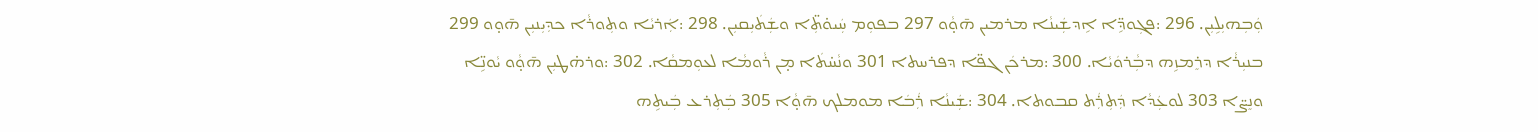ܘܲܒܼܗܝܼܠܹܝܼܢ. 296 :ܦܓܼܘܕܹ̈ܐ ܐܹܕܫܲܝܢܵܐ ܡܪܡܝܢ ܗ̄ܘ̣ܵܘ 297 ܒܦܘܼܡ ܚܲܝܘ̇ܬܼ̈ܐ ܘܫܲܬܿܝܼܩܝܼܢ. 298 :ܐܲܪܝܵܐ ܘܬܼܘܪܵܐ ܟܕܼܝܼܢܝܼܢ ܗ̄ܘ̣ܘ 299 ܒܢܝܼܪܵܐ ܕܪܸܡܙܹܗ ܕܒܼܵܪܘܿܝܵܐ. 300 :ܡܪܟܿܢ ܓܦ̈ܐ ܕܦܪܚܬܐ 301 ܘܢܵܚ̇ܬܿܐ ܡ̣ܢ ܪܵܘܡܵܐ ܠܥܘܼܡܩܵܐ. 302 :ܘܪܗ̇ܛܝܼܢ ܗ̄ܘ̣ܵܘ ܝܵܘܢܹ̈ܐ ܘܢܸܨ̈ܐ 303 ܠܘܥܲܕܵܐ ܕܲܬܼܪܲܬ ܩܒܘܬܐ. 304 :ܫܲܝܢܵܐ ܪܲܒܿܐ ܡܘܡܠܟ ܗ̄ܘ̣ܵܐ 305 ܒܲܬܼܪܥ ܒܲܝܬܹܗ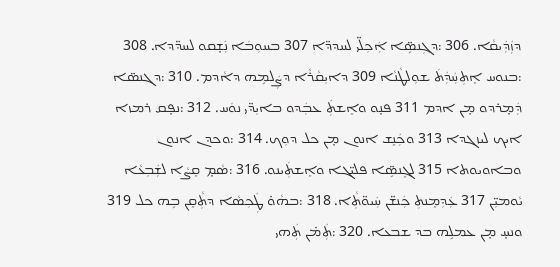ܕܙܲܕܲܝܩܵܐ. 306 :ܕܓܼܢܣܹ̈ܐ ܐܲܟܼܠ̈ܝ ܠܚܕܕ̈ܐ 307 ܒܚܘܼܒܿܐ ܢܲܫ̣ܩܘ ܠܚܕ̈ܕܐ. 308 :ܒܢܘܚ ܐܸܬܼܚܲܕܲܬܿ ܫܘܼܠܛܵܢܵܐ 309 ܕܐܝܼܩܵܪܵܐ ܕܨܲܠܡܹܗ ܕܐܵܕܡ. 310 :ܕܓܢܣ̈ܐ ܕܲܡ̣ܪܕܘ ܡ̣ܢ ܐܕܡ 311 ܦܢ̣ܘ ܘܐܸܫܬܲ ܥܒܲܕܘ ܒܐܝܼܕ̈ܝ ܢܘܿܚ. 312 :ܢܦ̣ܩ ܪܡܙܐ ܐܝܟ ܠܝܙܓܕܐ 313 ܘܟܲܢܸܫ ܐܢܘܢ ܡ̣ܢ ܟܠ ܕܘܼܟ. 314 :ܘܟܕܢ ܐܢܘܢ ܘܒܐܘܝܘܬܐ 315 ܠܓܸܢܣܹ̈ܐ ܦܠܝ̈ܓܐ ܘܐܸܫܬܼܿܝܢܘ. 316 :ܣܵܡ̣ ܩܸܨܵܐ ܠܫܲܒܼܥܵܐ ܝܵܘܡܝܼ̈ܢ 317 ܥܲܕܼܡܸܢܬܼ ܟܲܢܫ̈ܢ ܚܲܝܘ̈ܬܼܵܐ. 318 :ܒܗܵܘ̇ ܛܲܟܼܣܵܐ ܕܬܼܵܩܸܢ ܒܹܗ ܟܠ 319 ܘܢܚ̣ ܡ̣ܢ ܥܡܠܹܗ ܒܕ ܫܒܥܐ. 320 :ܬܲܡ̇ܢ ܬܲܗܝ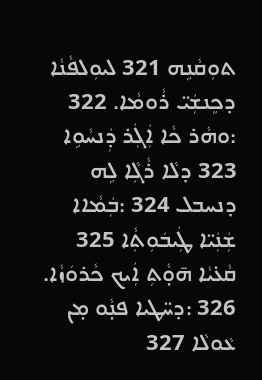ܬܘܼܩܵܢܹܗ 321 ܠܝܘܼܠܦܵܢܵܐ ܕܟܸܢܫܲܝ̈ ܪܵܘܡܵܐ. 322 :ܘܗܵܪ ܟܵܐ ܐܲܓܲܪ ܕܲܢܚܵܘܹܐ 323 ܕܠܵܐ ܪܵܓܼܵܐ ܠܹܗ ܕܢܚܒܠ 324 :ܒܲܡܵܐܐ ܫܲܢܲܝ̈ܐ ܛܲܝܒܿܘܼܬܼܵܐ 325 ܩܵܥ̇ܝܵܐ ܗ̄ܘ̣ܵܬܼ ܐܲܝܟ ܟܵܪܘܿܙܵܐ. 326 :ܕܚ̈ܛܝܐ ܦܢ̣ܵܘ ܡ̣ܢ ܥܵܘܠܵܐ 327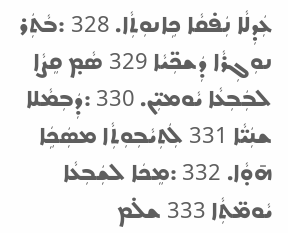ܥܲܕܼܠܵܐ ܢܲܦ̇ܩܵܐ ܟܹܐܢܘܼܬܼܵܐ. 328 :ܒܵܬܲܪ ܢܘܼܓܼܪܵܐ ܕܲܫܟܼ̈ܝܵܐ 329 ܣܵܡ̣ ܩܸܨܵܐ ܠܒܲܒܼܥܵܐ ܝܵܘܡܝܼ̈ܢ. 330 :ܕܲܒܼܡܵܠܐ ܫܢܲܝ̈ܵܐ 331 ܠܲܬܼܝܵܒܼܘܼܬܼܵܐ ܡܣܲܟܹܿܐ ܗ̄ܘ̣ܵܐ. 332 :ܡܸܟܿܐ ܠܫܲܒܼܥܵܐ ܝܵܘܡ̈ܬܼܵܐ 333 ܫܠ̇ܡ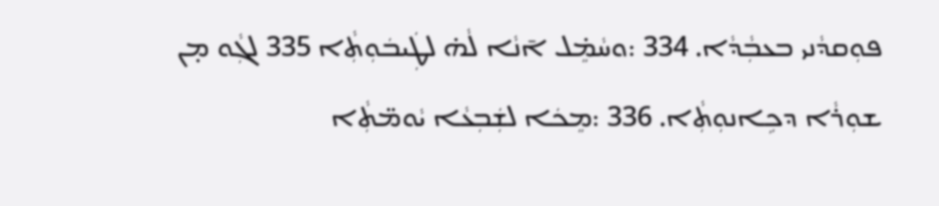ܦܘܼܩܕܵܢܝ ܒܥܒܼܵܕܵܐ. 334 :ܘܚܵܡܸ̇ܠ ܐ̄ܢܵܐ ܠܵܗ̇ ܠܛܲܝܒܿܘܼܬܼܵܐ 335 ܠܓܼܵܘ ܡ̣ܢ ܫܘܼܪܵܐ ܕܟܹܐܢܘܼܬܼܵܐ. 336 :ܡܸܟܿܐ ܠܫܲܒܼܥܵܐ ܝܵܘܡ̈ܬܼܵܐ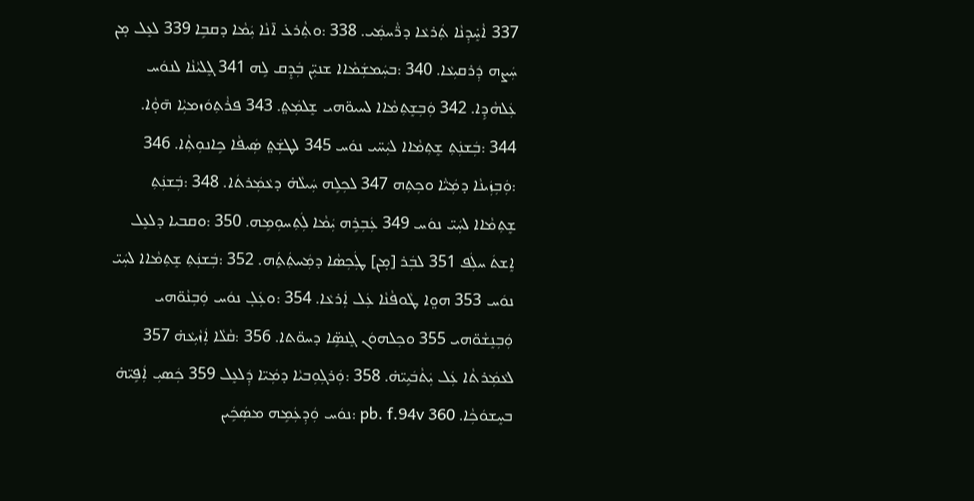337 ܐܵܚܸ̇ܕܼܢܵܐ ܬܲܪܥܵܐ ܕܪ̈ܵܚܡܲܝ. 338 :ܘܬܼܵܪܥ̇ ܐ̄ܢܵܐ ܝܲܡܵܐ ܕܩܒܹܐ 339 ܠܥܸܠ ܡ̣ܢ ܚܲܨܗ ܕܲܪܩܝܼܥܵܐ. 340 :ܒܚܲܡܫܲܡܵܐܐ ܫܢܝܼ̈ܢ ܒܲܕܸܩ ܠܹܗ 341 ܓܸܠܝܵܢܵܐ ܠܢܘܿܚ ܥܲܠܗܵܕܹܐ. 342 ܘܲܒܼܫܸܬܼܡܵܐܐ ܠܚܝܘ̈ܗܝ ܫܸܠܡܲܬ̤. 343 ܦܪܵܬܼܘܿܙܡܝܼܵܐ ܗ̄ܘ̣ܵܐ. 344 :ܒܲܫܢܲܬܼ ܫܸܬܼܡܵܐܐ ܠܝܲܚ̈ܝ ܢܘܿܚ 345 ܠܛܫܲܬ̤ ܣܲܝܦܵܐ ܟܹܐܢܘܼܬܼܵܐ. 346 :ܘܲܒܼܙܲܝܢܵܐ ܕܡܲܝ̈ܵܐ ܘܟܼܬܼܗ 347 ܠܟܼܠܹܗ ܚܲܝܠܵܗ̇ ܕܥܵܡܲܪܬܿܐ. 348 :ܒܲܫܢܲܬܼ ܫܸܬܼܡܵܐܐ ܠܚܲܝ̈ ܢܘܿܚ 349 ܥܲܒܼܪܹܗ ܝܲܡܵܐ ܠܲܬܼܚܘܼܡܹܗ. 350 :ܘܩܒܝܐ ܕܠܥܸܠ ܐܸܫܬܿ ܚܠܲܦ 351 ܠܒܲܪ [ܡ̣ܢ] ܛܲܟܼܣܵܐ ܕܡܲܚܬܲܬܹܿܗ. 352 :ܒܲܫܢܲܬܼ ܫܸܬܼܡܵܐܐ ܠܚܲܝ̈ ܢܘܿܚ 353 ܗܘ̤ܐ ܛܵܘܦܵܢܵܐ ܥܲܠ ܐܲܪܥܵܐ. 354 :ܘܥܲܠ̣ ܢܘܿܚ ܘܲܒܼܢܵܘ̈ܗܝ ܘܲܒܼܢܸܫܵܘ̈ܗܝ 355 ܘܟܼܠܗܘܿܢ ܓܸܢܣܹ̈ܐ ܕܚܘ̈ܬܐ. 356 :ܩܵܠܵܐ ܐܲܙܵܝܼܥܵܗ̇ 357 ܠܥܵܡܲܪܬܵܐ ܥܲܠ ܝܲܬܵܒܿܝܹܝ̈ܗ̇. 358 :ܘܲܪܓܼܘܼܒܝܵܐ ܕܡܲܝ̈ܐ ܕܲܠܥܸܠ 359 ܟܲܣܝܼ ܐܲܦܹܝ̈ܗ̇ ܒܚܸܫܘܿܟܼܵܐ. pb. f.94v 360 :ܢܘܿܚ ܘܲܕܼܥܲܡܹܗ ܡܣܲܟܹܿܝܢ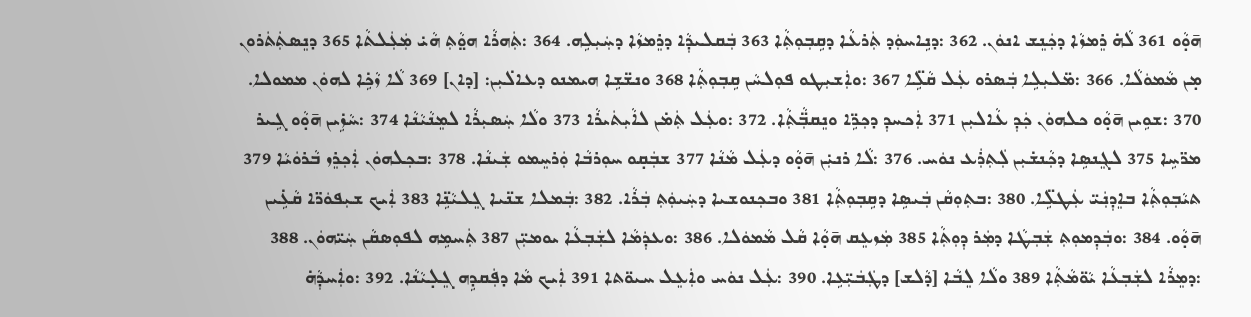ܗ̄ܘ̣ܵܘ 361 ܠܵܗ̇ ܪܸܡܙܵܐ ܕܟܲܢܸܫ ܐܢܘܿܢ. 362 :ܕܢܹܐܚܘܲܕ ܬܲܪܥܵܐ ܕܩܹܒܼܘܼܬܼܵܐ 363 ܒܲܩܠܝܕܼܵܐ ܕܪܸܡܙܵܐ ܕܚܲܝܼܠܹܗ. 364 :ܬܲܗܪܵܐ ܗܘ̤ܵܬܼ ܗܵܝ̇ ܡܲܥܲܠܬܵܐ 365 ܕܢܸܣܬܲܬܿܪܘܢ ܡ̣ܢ ܡܵܡܘܿܠܵܐ. 366 :ܡ̈ܠܝܼܠܹܐ ܒܲܣܪܘ ܥܲܠ ܩܵܠܹ̈ܐ 367 :ܘܐܲܫܝܼܛܘ ܦܘܼܠܚܵܢ ܩܹܒܼܘܼܬܼܵܐ 368 ܘܢܫ̈ܫܹܐ ܗܝܡܢܘ ܕܥܐܠ̇ܝܼܢ: [ܕܐܢ] 369 ܠܵܐ ܙܵܟܹ̇ܐ ܠܗܘܿܢ ܡܡܘܠܐ. 370 :ܫܘܹܝܢ ܗ̄ܘ̣ܵܘ ܟܠܗܘܿܢ ܟܲܕܼ ܥܵܐܠܝܼܢ 371 ܐܲܟܚܕܼ ܕܟܼܪܹ̈ܐ ܘܢܸܩܒܼ̈ܵܬܼܵܐ. 372 :ܘܥܲܠ ܬܲܡ̇ܢ ܠܐܵܝܼܬܿܝܪܵܐ 373 ܘܠܵܐ ܚܲܣܝܼܪܵܐ ܠܡܸܢܵܝܵܢܵܐ 374 :ܚܵܙܹ̇ܝܢ ܗ̄ܘ̣ܵܘ ܓܹܝܪ ܡܪ̈ܚܹܐ 375 ܠܓܸܢܣܹܐ ܕܟܼܵܢܫ̇ܝܼܢ ܠܲܬܼܪܲܥ ܢܘܿܚ. 376 :ܠܵܐ ܪܢܝܼ̇ܢ ܗ̄ܘ̣ܵܘ ܕܥܲܠ ܡܵܢܵܐ 377 ܫܒܲܩ̣ܘ ܚܘܼܪܒܵܐ ܘܲܪܚܸܡܘ ܫܲܝܢܵܐ. 378 :ܒܟܼܠܗܘܿܢ ܐܲܟܼܪܸܙ ܒܵܪܘܿܝܵܐ 379 ܬܝܵܒܼܘܼܬܼܵܐ ܒܐܸܕܼܢܲܝ̈ ܥܲܛܠܹ̈ܐ. 380 :ܒܬܼܘܼܩܵܢ ܒܲܝܣܹܐ ܕܩܹܒܼܘܼܬܼܵܐ 381 ܘܒܟܼܢܘܫܝܐ ܕܚܲܝܘܲܬܼ ܒܲܪܵܐ. 382 :ܒܲܡܠܐ ܫܢ̈ܝܐ ܓܸܠܝܵܢܹ̈ܐ 383 ܐܲܝܟ ܫܝܼܦܘܿܪ̈ܐ ܩܵܥܹ̇ܝܢ ܗ̄ܘ̣ܵܘ. 384 :ܘܒܲܕܼܡܘܼܬܼ ܫܲܒܼܛܵܐ ܕܡܲܪ ܕܼܘܼܬܼܵܐ 385 ܡܲܙܥܸܩ ܗ̄ܘ̣ܵܐ ܩܵܠ ܡܵܡܘܿܠܐ. 386 :ܘܥܕܲܡܵܐ ܠܫܲܒܼܥܵܐ ܝܘܡܝܼ̈ܢ 387 ܬܲܚܡܹܗ ܠܦܘܼܣܩܵܢ ܚܲܝ̈ܗܘܿܢ. 388 :ܕܡܸܪܵܐ ܠܫܲܒܼܥܵܐ ܝܵܘ̈ܡܵܬܼܵܐ 389 ܘܠܵܐ ܠܸܒܵܐ [ܕܵܠܫ] ܕܛܲܒܿܝܼ̈ܥܹܐ. 390 :ܥܲܠ ܢܘܿܚ ܘܐܲܥܸܠ ܚܝܘ̈ܬܐ 391 ܐܲܝܟ ܡܵܐ ܕܦܲܩܕܹܗ ܓܸܠ̣ܝܵܢܵܐ. 392 :ܘܐܲܚܕܼܵܗ̇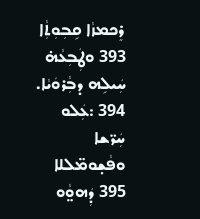ܪܸܟܡܙܵܐ ܩܹܒܼܘܼܬܼܵܐ 393 ܘܛܲܒܼܥܵܗ̇ ܚܲܝܠܹܗ ܕܒܼܵܪܘܿܝܵܐ. 394 :ܥܲܠܘ ܚܲܪ̈ܫܐ ܘܦܵܫ̣ܘܡ̈ܠܠܐ 395 ܕܲܗܘ̤ܵܘ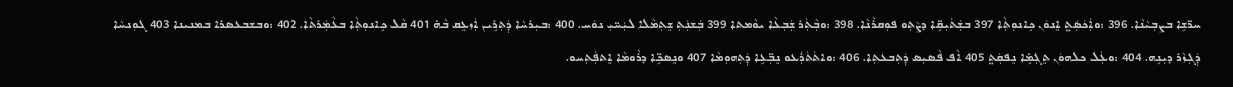ܚܪ̈ܫܹܐ ܒܨܒܼܝܵܢܵܐ. 396 :ܘܐܲܟܿܣܲܬ̤ ܐܸܢܘܿܢ ܟܹܐܢܘܼܬܼܵܐ 397 ܒܫܲܬܿܝܼܩܹ̈ܐ ܕܨܵܬܼܘ ܦܘܼܩܪܵܢܵܐ. 398 :ܘܒܼܵܬܲܪ ܫܲܒܼܥܵܐ ܝܘܵܡܬܐ 399 ܒܲܫܢܲܬܼ ܫܸܬܼܡܵܠܐ ܠܝܲܚ̈ܝܼ ܢܘܿܚ. 400 :ܒܝܼܪܚܵܐ ܕܲܬܼܪܹܝܢ ܐܲܙܥܸܩ ܒܵܗ̇ 401 ܩܵܠ ܟܹܐܢܘܼܬܼܵܐ ܒܥܵܡܲܪܬܵܐ. 402 :ܘܒܫܒܥܣܪܐ ܒܡܢܝܢܐ 403 ܓܘܼܢܚܵܐ ܕܲܓܼܙܵܪ ܕܝܼܢܹܗ. 404 :ܘܥܲܠ ܟܠܗܘܿܢ ܬܸܓܼܡܹ̇ܐ ܢܸܦܩܲܬ̤ 405 ܐܵܦ ܦܵܣܝܼܣ ܕܲܬܼܒܥܬܼܐ. 406 :ܘܐܬܿܬܿܪܲܥܘ ܢܸܒܼ̈ܥܹܐ ܕܲܬܼܗܘܼܡܵܐ 407 ܘܢܸܣܟܹ̈ܐ ܕܪܵܘܡܵܐ ܐܸܬܦܲܬܼܚܘ.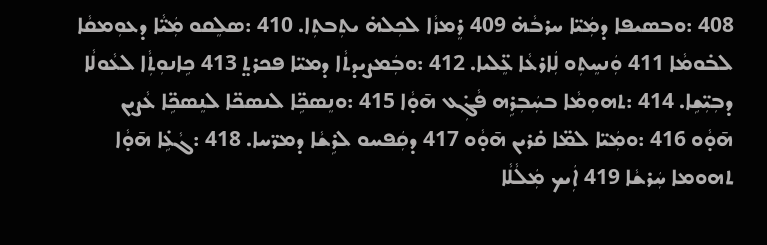408 :ܘܒܣܝܦܐ ܕܡܲܝ̈ܐ ܚܪܒܵܗ̇ 409 ܪܸܡܙܵܐ ܠܟܼܠܗ̇ ܝܬܼܒܬܼܐ. 410 :ܣܠܸܩܘ ܡܲܝ̈ܵܐ ܕܥܘܼܡܩܵܐ ܠܒ̇ܘܡܵܐ 411 ܘܲܢܚܸܬܼܘ ܠܲܐܪܥܵܐ ܥܸ̈ܠܝܐ. 412 :ܘܒܲܡܨܝܕܬܵܐ ܕܡܝ̈ܐ ܦܟܪܬ̤ 413 ܟܹܐܢܘܼܬܼܵܐ ܠܥܵܘܠܵܐ ܕܒܼܝܼ̈ܫܹܐ. 414 :ܬܗܘܼܡܵܐ ܒܚܲܒܼܪܹܗ ܦܵܓܼ̇ܥ ܗ̄ܘ̣ܵܐ 415 :ܘܢܸܣܟܹ̈ܐ ܠܢܣܟ̈ܐ ܠܢܸܣܟܹ̈ܐ ܥܵܨܝܢ ܗ̄ܘ̣ܵܘ 416 :ܘܡܲܝ̈ܐ ܠܡ̈ܐ ܩ̇ܪܝܢ ܗ̄ܘ̣ܵܘ 417 ܕܩܲܦܚܘ ܠܪܹܫܵܐ ܕܡܪ̈ܚܐ. 418 :ܓܵܥܹ̇ܐ ܗ̄ܘ̣ܵܐ ܬܗܘܡܐ ܚܲܪܫܵܐ 419 ܐܲܝܟ ܡܲܠܵܠܵܐ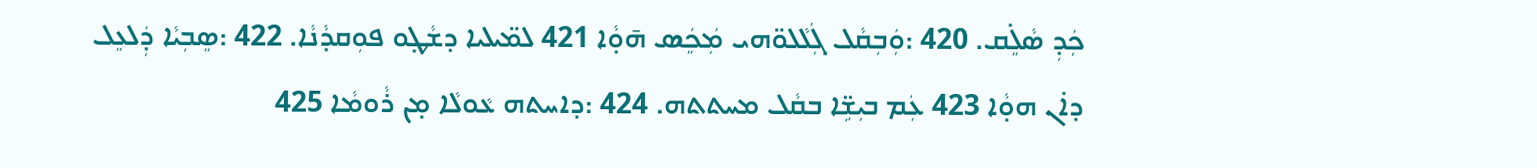ܟܲܕܼ ܣܵܠܸ̇ܩ. 420 :ܘܲܒܼܩܵܠ ܓܲܠܵܠܘ̈ܗܝ ܡܲܟܸܿܣ ܗ̄ܘ̣ܵܐ 421 ܠܡ̈ܝܠܝܐ ܕܫܵܛ̣ܘ ܦܘܼܩܕܵܢܵܐ. 422 :ܣܸܒܼܝܵܐ ܕܲܠܥܸܠ ܕܐ̇ܢ ܗܘ̣ܵܐ 423 ܥܲܡ ܒܝܼܫܹ̈ܐ ܒܩܵܠ ܡܚܬܬܗ. 424 :ܕܐܚܬܗ ܥܵܘܠܵܐ ܡ̣ܢ ܪܵܘܡܵܐ 425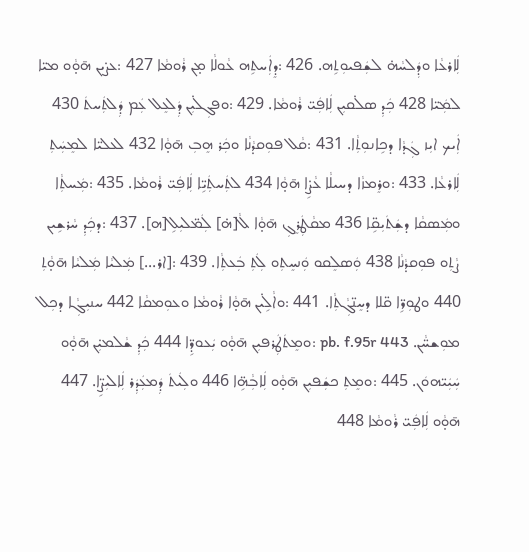ܠܲܐܪܥܵܐ ܘܕܲܠܚܵܗ̇ ܠܫܲܦܝܘܼܬܹܗ. 426 :ܕܸܐܲܚܬܹܗ ܥܵܘܠܵܐ ܡ̣ܢ ܪܵܘܡܵܐ 427 :ܥܨ̇ܝܢ ܗ̄ܘ̣ܵܘ ܡܝ̈ܐ ܠܡܲܝ̈ܐ 428 ܟܲܕܼ ܣܠ̇ܩܝܼܢ ܠܲܐܦܲܝ̈ ܪܵܘܡܵܐ. 429 :ܘܦܓܼܠ̇ܝܼܢ ܕܲܠܥܸܠ ܥܲܡ ܕܲܠܬܲܚܬܿ 430 ܐܲܝܟ ܐܝܼܙ ܓܲܕܵܐ ܕܟܹܐܢܘܼܬܼܵܐ. 431 :ܩܵܠ ܦܘܼܩܕܵܢܵܐ ܘܟܲܪ ܗܸܒܼ ܗ̄ܘ̣ܵܐ 432 ܠܥܠܝ̈ܐ ܠܡܸܚܲܬܼ ܠܲܐܪܥܵܐ. 433 :ܘܪܸܡܙܵܐ ܕܚܝܠܵܐ ܥܵܨܹ̇ܐ ܗ̄ܘ̣ܵܐ 434 ܠܬܲܚܬܲܝܹ̈ܐ ܠܲܐܦܲܝ̈ ܪܵܘܡܵܐ. 435 :ܡܲܚܬܼܵܐ ܘܡܲܣܩܵܐ ܕܫܲܬܿܝܼܩܹ̈ܐ 436 ܡܩܵܛܲܪܸܓܼ ܗ̄ܘ̣ܵܐ ܠܵ[ܗ̇] ܠܲܡ̈ܠܝܼܠܹ[ܗ]. 437 :ܕܟܲܕܼ ܚܵܪܫܹܝܢ ܨܵܬܼܘ ܦܘܼܩܕܵܢܵܐ 438 ܘܲܣܠܸܩܘ ܘܲܢܚܸܬܼܘ ܠܲܬܼ ܒܲܥܬܼܵܐ. 439 :[ܐܪ...] ܡܲܠܝܵܐ ܡܲܠܝܵܐ ܗ̄ܘ̣ܵܬܼ 440 ܘܛܘܼܪܹ̈ܐ ܩ̈ܠܐ ܕܚܸܢ̈ܓܼܵܬܼܵܐ. 441 :ܘܐܵܠܹ̇ܝܢ ܗ̄ܘ̣ܵܐ ܪܵܘܡܵܐ ܘܥܘܼܡܩܵܐ 442 ܚܢܝܼܓܼܵܐ ܕܟܼܠ ܡܘܼܫܚ̈ܵܢ. pb. f.95r 443 :ܘܡܸܬܿܛܲܪܦܝܼܢ ܗ̄ܘ̣ܵܘ ܝܲܥܘܕܹ̈ܐ 444 ܟܲܕܼ ܫܵܠܡܝܼ̇ܢ ܗ̄ܘ̣ܵܘ ܚܲܝܲܝ̈ܗܘܿܢ. 445 :ܘܡܸܬܼ ܟܫܲܦܝܼܢ ܗ̄ܘ̣ܵܘ ܠܲܐܒܼܵܗܹ̈ܐ 446 ܘܠܲܝܬܿ ܕܲܡܥܲܕܲܪ ܠܲܐܠܝܼܨܹ̈ܐ. 447 ܗ̄ܘ̣ܵܘ ܠܲܐܦܲܝ̈ ܪܵܘܡܵܐ 448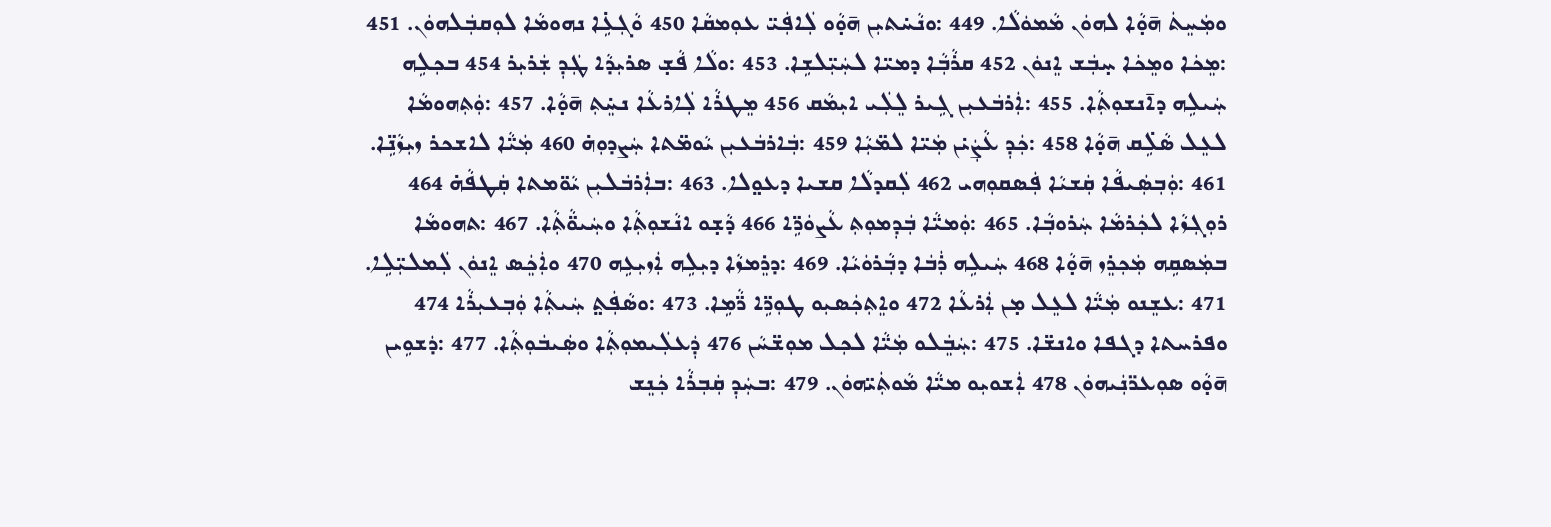ܘܡܲܚܸܬܿ ܗ̄ܘ̣ܵܐ ܠܗܘܿܢ ܡܵܡܘܿܠܵܐ. 449 :ܘܢܵܚ̇ܬܝܼܢ ܗ̄ܘ̣ܵܘ ܠܲܐܦܲܝ̈ ܥܘܼܡܩܵܐ 450 ܘܵܓܼܥܹ̇ܐ ܢܗܘܡܵܐ ܠܘܼܩܒܲܠܗܘܿܢ. 451 :ܡܸܟܿܐ ܘܡܸܟܿܐ ܚ̣ܒܲܫ ܐܸܢܘܿܢ 452 ܩܪܵܒܼܵܐ ܕܡܝ̈ܐ ܠܚܲܝܼ̈ܠܫܹܐ. 453 :ܘܠܵܐ ܦܵܫ̣ ܣܪܝܼܕܵܐ ܛܲܕܼ ܫܲܪܝܼܪ 454 ܒܟܼܠܹܗ ܚܲܝܠܹܗ ܕܐ̄ܢܫܘܼܬܼܵܐ. 455 :ܐܲܪܒܿܥܝܼܢ ܓܹܝܪ ܠܸܠܲܝ ܐܝܼܡܵܩ 456 ܡܸܛܪܵܐ ܠܲܐܪܥܵܐ ܢܚܸ̇ܬܼ ܗ̄ܘ̣ܵܐ. 457 :ܘܲܬܼܗܘܡܵܐ ܠܥܸܠ ܣܵܠܹ̇ܩ ܗ̄ܘ̣ܵܐ 458 :ܟܲܕܼ ܥܵܨܲܝ̇ܢ ܡܲܝ̈ܐ ܠܡ̈ܝܼܵܐ 459 :ܒܲܐܪܒܿܥܝܼܢ ܝܵܘܡ̈ܬܐ ܚܲܨܕܘܼܗ̇ 460 ܡܲܝ̈ܵܐ ܠܐܫܟܪ ܙܝܼܙܵܢܹ̈ܐ. 461 :ܘܲܒܼܣܲܝܦܵܐ ܩܲܫܝܵܐ ܦܲܣܩܘܼܗܝ 462 ܠܲܩܕܠܵܐ ܩܫܝܐ ܕܥܘ̤ܠܐ. 463 :ܒܐܲܪܒܿܠܝܼܢ ܝܵܘ̈ܡܬܐ ܩܲܛܦܵܗ̇ 464 ܪܘܼܓܼܙܵܐ ܠܟܲܪܡܵܐ ܚܲܪܘܒܼܵܐ. 465 :ܘܲܡܝ̈ܵܐ ܒܲܕܼܡܘܼܬܼ ܥܵܨܘܿܪܹ̈ܐ 466 ܕܵܫ̣ܘ ܐܢܵܫܘܼܬܼܵܐ ܘܚܲܝܘ̈ܵܬܼܵܐ. 467 :ܬܗܘܡܵܐ ܒܡܲܣܩܹܗ ܡܲܟܼܪܸܙ ܗ̄ܘ̣ܵܐ 468 ܚܲܝܠܹܗ ܪܲܒܿܐ ܕܒܼܵܪܘܿܝܵܐ. 469 :ܕܪܸܡܙܵܐ ܕܝܼܠܹܗ ܐܲܙܝܼܥܹܗ 470 ܘܐܲܟܸܿܣ ܐܸܢܘܿܢ ܠܲܡܠܝܼ̈ܠܹܐ. 471 :ܥܫܸܢܘ ܡܲܝ̈ܵܐ ܠܥܸܠ ܡ̣ܢ ܐܲܪܥܵܐ 472 ܘܐܸܬܼܟܲܣܝܼܘ ܛܘܼܪܹ̈ܐ ܪ̈ܵܡܹܐ. 473 :ܘܣܵܦܲܬ̤ ܚܲܝܬܼܵܐ ܘܲܒܼܥܝܼܪܵܐ 474 ܘܦܪܚܬܐ ܕܓܦܐ ܘܐܢܫ̈ܐ. 475 :ܚܲܒܸܿܠܘ ܡܲܝ̈ܵܐ ܠܟܼܠ ܡܘܼܫ̈ܚܵܢ 476 ܕܲܥܠܲܝܡܘܼܬܼܵܐ ܘܣܲܝܒܿܘܼܬܼܵܐ. 477 :ܕܿܫܘܹܝܢ ܗ̄ܘ̣ܵܘ ܣܘܼܥܪ̈ܢܲܝܗܘܿܢ 478 ܐܲܫܘܝܼܘ ܡܝ̈ܵܐ ܡܵܘܬܲܝ̈ܗܘܿܢ. 479 :ܒܚܲܕܼ ܩܲܒܼܪܵܐ ܟܲܢܸܫ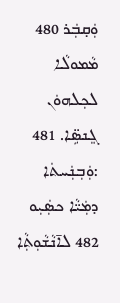ܘܲܩ̣ܒܲܪ 480 ܡܵܡܘܠܵܐ ܠܟܼܠܗܘܿܢ ܓܸܢܣܹ̈ܐ. 481 :ܘܲܒܼܢܲܚܬܿܐ ܕܡܲܝ̈ܵܐ ܟܣܲܝܼܘ 482 ܠܐ̄ܢܵܫܵܘܼܬܼܵܐ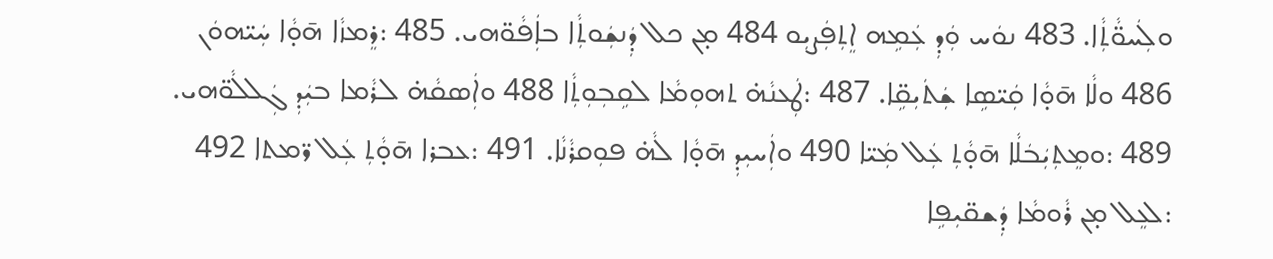ܘܠܲܚܘ̈ܵܬܼܵܐ. 483 ܢܘܿܚ ܘܲܕܼ ܥܲܡܹܗ ܐܸܬܼܦܲܨܝܼܘ 484 ܡ̣ܢ ܟܠ ܕܲܢܫܲܘܬܼܵܐ ܒܐܲܦܵܘ̈ܗܝ. 485 :ܪܸܡܙܵܐ ܗ̄ܘ̣ܵܐ ܚܲܝ̈ܗܘܿܢ 486 ܘܠܵܐ ܗ̄ܘ̣ܵܐ ܩܲܝ̈ܣܹܐ ܫܲܬܿܝܼܩܹ̈ܐ. 487 :ܛܲܥܢܵܗ̇ ܬܗܘܼܡܵܐ ܠܩܹܒܼܘܼܬܼܵܐ 488 ܘܐܲܣܩܵܗ̇ ܠܪܵܡܐ ܒܝܲܕܼ ܓܲܠܠܵܘ̈ܗܝ. 489 :ܘܡܸܬܼܝܲܒܿܠܵܐ ܗ̄ܘ̣ܵܬܼ ܥܲܠ ܡܲܝ̈ܐ 490 ܘܐܲܚܝܼܕܼ ܗ̄ܘ̣ܵܐ ܠܵܗ̇ ܦܘܼܩܪܵܢܵܐ. 491 :ܥܒܪܐ ܗ̄ܘ̣ܵܬܼ ܥܲܠ ܪ̈ܡܬܐ 492 :ܠܥܸܠ ܡ̣ܢ ܪܵܘܡܵܐ ܕܲܫܩ̈ܝܼܦܹܐ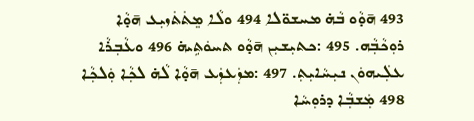493 ܗ̄ܘ̣ܵܘ ܒܵܗ̇ ܡܚܫܘ̈ܠܐ 494 ܘܠܵܐ ܡܸܬܿܬܿܙܝܼܥ ܗ̄ܘ̣ܵܐ ܪܘܼܟܵܒܼܵܗ. 495 :ܟܬܝܼܫܝܼܢ ܗ̄ܘ̣ܵܘ ܬܚܘܿܬܹܝܗ̇ 496 ܘܥܵܒܼܪܵܐ ܥܠܲܝܗܘܿܢ ܢܝܼܚܵܐܝܼܬܼ. 497 :ܡܙܲܥܙܲܥ ܗ̄ܘ̣ܵܐ ܠܵܗ̇ ܠܟܼܵܐ ܘܲܠܟܼܵܐ 498 ܡܲܫܒܼܵܐ ܕܪܘܼܚܵܐ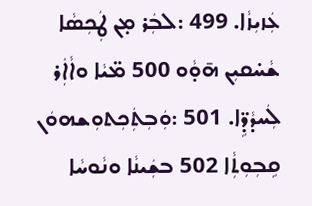ܥܲܙܝܼܙܵܐ. 499 :ܠܒܲܪ ܡ̣ܢ ܛܲܟܼܣܵܐ ܫܵܚ̇ܩܝܼܢ ܗ̄ܘ̣ܵܘ 500 ܡ̈ܝܵܐ ܘܐܵܐܲܪ ܠܲܚܕܵܕܹ̈ܐ. 501 :ܘܲܒܼܬܲܟܼܬܘܼܫܗܘܿܢ ܩܹܒܼܘܼܬܼܵܐ 502 ܒܫܲܝܢܵܐ ܘܢܵܘܚܵܐ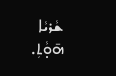ܫܵܪܝܵܐ ܗ̄ܘ̣ܵܬܼ.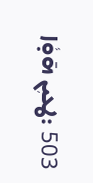503 :ܛܥܝܼܢ ܗ̄ܘ̣ܵܐ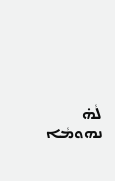ܠܵܗ̇ ܢܗܘܡܵܐ